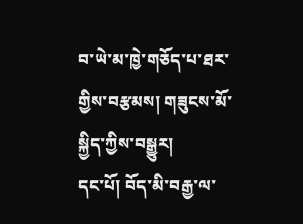བ་ཡེ་མ་ཁྱེ་གཅོད་པ་ཐར་གྱིས་བརྩམས། གཟུངས་མོ་སྐྱིད་ཀྱིས་བསྒྱུར།
དང་པོ། བོད་མི་བརྒྱ་ལ་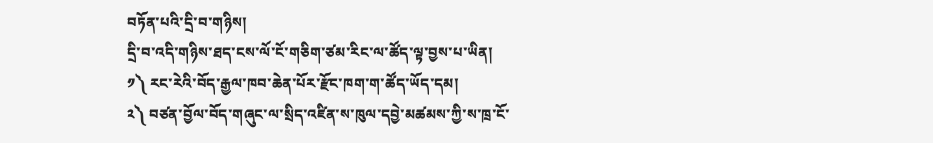བཏོན་པའི་དྲི་བ་གཉིས།
དྲི་བ་འདི་གཉིས་ཐད་ངས་ལོ་ངོ་གཅིག་ཙམ་རིང་ལ་ཚོད་ལྟ་བྱས་པ་ཡིན།
༡༽ རང་རེའི་བོད་རྒྱལ་ཁབ་ཆེན་པོར་རྫོང་ཁག་ག་ཚོད་ཡོད་དམ།
༢༽ བཙན་བྱོལ་བོད་གཞུང་ལ་སྲིད་འཛིན་ས་ཁུལ་དབྱེ་མཚམས་ཀྱི་ས་ཁྲ་ངོ་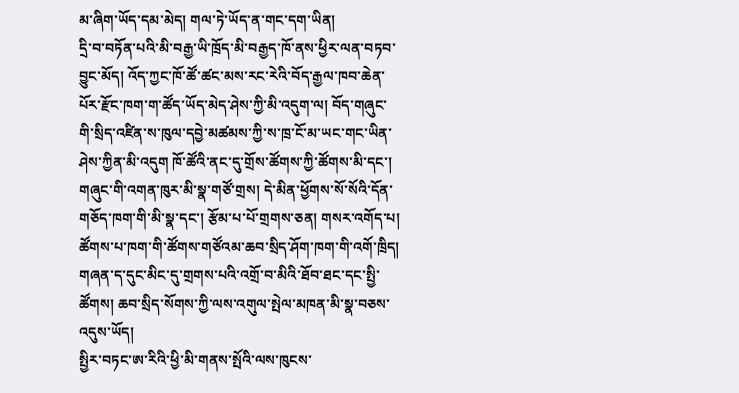མ་ཞིག་ཡོད་དམ་མེད། གལ་ཏེ་ཡོད་ན་གང་དག་ཡིན།
དྲི་བ་བཏོན་པའི་མི་བརྒྱ་ཡི་ཁྲོད་མི་བརྒྱད་ཁོ་ནས་ཕྱིར་ལན་བཏབ་བྱུང་མོད། འོད་ཀྱང་ཁོ་ཚོ་ཚང་མས་རང་རེའི་བོད་རྒྱལ་ཁབ་ཆེན་པོར་རྫོང་ཁག་ག་ཚོད་ཡོད་མེད་ཤེས་ཀྱི་མི་འདུག་ལ། བོད་གཞུང་གི་སྲིད་འཛིན་ས་ཁུལ་དབྱེ་མཚམས་ཀྱི་ས་ཁྲ་ངོ་མ་ཡང་གང་ཡིན་ཤེས་ཀྱིན་མི་འདུག ཁོ་ཚོའི་ནང་དུ་གྲོས་ཚོགས་ཀྱི་ཚོགས་མི་དང་། གཞུང་གི་འགན་ཁུར་མི་སྣ་གཙོ་གྲས། དེ་མིན་ཕྱོགས་སོ་སོའི་དོན་གཅོད་ཁག་གི་མི་སྣ་དང་། རྩོམ་པ་པོ་གྲགས་ཅན། གསར་འགོད་པ། ཚོགས་པ་ཁག་གི་ཚོགས་གཙོའམ་ཆབ་སྲིད་ཤོག་ཁག་གི་འགོ་ཁྲིད། གཞན་ད་དུང་མིང་དུ་གྲགས་པའི་འགྲོ་བ་མིའི་ཐོབ་ཐང་དང་སྤྱི་ཚོགས། ཆབ་སྲིད་སོགས་ཀྱི་ལས་འགུལ་སྤེལ་མཁན་མི་སྣ་བཅས་འདུས་ཡོད།
སྤྱིར་བཏང་ཨ་རིའི་ཕྱི་མི་གནས་སྤོའི་ལས་ཁུངས་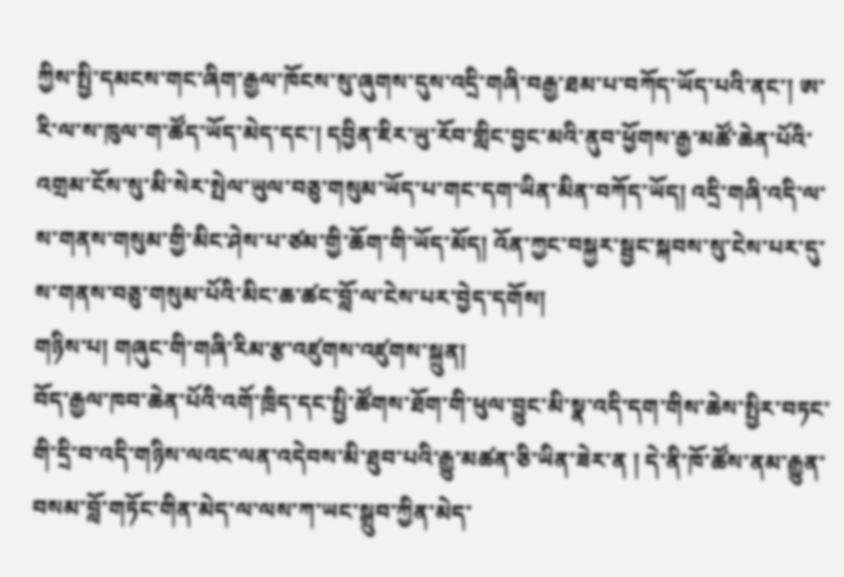ཀྱིས་སྤྱི་དམངས་གང་ཞིག་རྒྱལ་ཁོངས་སུ་ཞུགས་དུས་འདྲི་གཞི་བརྒྱ་ཐམ་པ་བཀོད་ཡོད་པའི་ནང་། ཨ་རི་ལ་ས་ཁུལ་ག་ཚོད་ཡོད་མེད་དང་། དབྱིན་ཇིར་ཡུ་རོབ་གླིང་བྱང་མའི་ནུབ་ཕྱོགས་རྒྱ་མཚོ་ཆེན་པོའི་འགྲམ་ངོས་སུ་མི་སེར་སྤེལ་ཡུལ་བཅུ་གསུམ་ཡོད་པ་གང་དག་ཡིན་མིན་བཀོད་ཡོད། འདྲི་གཞི་འདི་ལ་ས་གནས་གསུམ་གྱི་མིང་ཤེས་པ་ཙམ་གྱི་ཆོག་གི་ཡོད་མོད། འོན་ཀྱང་བསྐྱར་སྦྱང་སྐབས་སུ་ངེས་པར་དུ་ས་གནས་བཅུ་གསུམ་པོའི་མིང་ཆ་ཚང་བློ་ལ་ངེས་པར་བྱེད་དགོས།
གཉིས་པ། གཞུང་གི་གཞི་རིམ་རྩ་འཛུགས་འཛུགས་སྐྲུན།
བོད་རྒྱལ་ཁབ་ཆེན་པོའི་འགོ་ཁྲིད་དང་སྤྱི་ཚོགས་ཐོག་གི་ཕུལ་བྱུང་མི་སྣ་འདི་དག་གིས་ཆེས་སྤྱིར་བཏང་གི་དྲི་བ་འདི་གཉིས་ལའང་ལན་འདེབས་མི་ཐུབ་པའི་རྒྱུ་མཚན་ཅི་ཡིན་ཟེར་ན ། དེ་ནི་ཁོ་ཚོས་ནམ་རྒྱུན་བསམ་བློ་གཏོང་གིན་མེད་ལ་ལས་ཀ་ཡང་སྒྲུབ་ཀྱིན་མེད་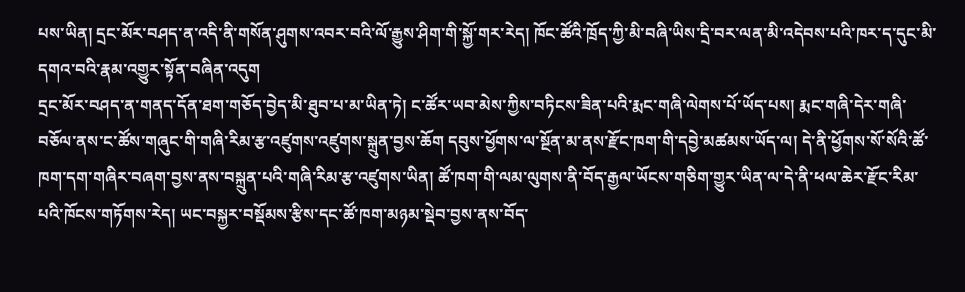པས་ཡིན། དྲང་མོར་བཤད་ན་འདི་ནི་གསོན་ཤུགས་འབར་བའི་ལོ་རྒྱུས་ཤིག་གི་སྐྱོ་གར་རེད། ཁོང་ཚོའི་ཁྲོད་ཀྱི་མི་བཞི་ཡིས་དྲི་བར་ལན་མི་འདེབས་པའི་ཁར་ད་དུང་མི་དགའ་བའི་རྣམ་འགྱུར་སྟོན་བཞིན་འདུག
དྲང་མོར་བཤད་ན་གནད་དོན་ཐག་གཅོད་བྱེད་མི་ཐུབ་པ་མ་ཡིན་ཏེ། ང་ཚོར་ཡབ་མེས་ཀྱིས་བཏིངས་ཟིན་པའི་རྨང་གཞི་ལེགས་པོ་ཡོད་པས། རྨང་གཞི་དེར་གཞི་བཅོལ་ནས་ང་ཚོས་གཞུང་གི་གཞི་རིམ་རྩ་འཛུགས་འཛུགས་སྐྲུན་བྱས་ཆོག དབུས་ཕྱོགས་ལ་སྔོན་མ་ནས་རྫོང་ཁག་གི་དབྱེ་མཚམས་ཡོད་ལ། དེ་ནི་ཕྱོགས་སོ་སོའི་ཚོ་ཁག་དག་གཞིར་བཞག་བྱས་ནས་བསྐྲུན་པའི་གཞི་རིམ་རྩ་འཛུགས་ཡིན། ཚོ་ཁག་གི་ལམ་ལུགས་ནི་བོད་རྒྱལ་ཡོངས་གཅིག་གྱུར་ཡིན་ལ་དེ་ནི་ཕལ་ཆེར་རྫོང་རིམ་པའི་ཁོངས་གཏོགས་རེད། ཡང་བསྐྱར་བསྡོམས་རྩིས་དང་ཚོ་ཁག་མཉམ་སྡེབ་བྱས་ནས་བོད་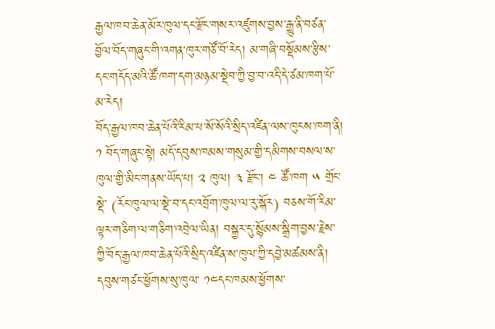རྒྱལ་ཁབ་ཆེན་མོར་ཁུལ་དང་རྫོང་གསར་འཛུགས་བྱས་རྒྱུ་ནི་བཙན་བྱོལ་བོད་གཞུང་གི་འགན་ཁུར་གཙོ་བོ་རེད། མ་གཞི་བསྡོམས་རྩིས་དང་གདོད་མའི་ཚོ་ཁག་དག་མཉམ་སྡེབ་ཀྱི་བྱ་བ་འདི་དེ་ཙམ་ཁག་པོ་མ་རེད།
བོད་རྒྱལ་ཁབ་ཆེན་པོའི་རིམ་པ་སོ་སོའི་སྲིད་འཛིན་ལས་ཁུངས་ཁག་ནི། ༡ བོད་གཞུང་སྟེ། མདོ་དབུས་ཁམས་གསུམ་གྱི་དམིགས་བསལ་ས་ཁུལ་གྱི་མིང་གནས་ཡོད་པ། ༢ ཁུལ། ༣ རྫོང་། ༤ ཚོ་ཁག ༥ གྲོང་སྡེ་ (རོང་ཁུལ་ལ་སྡེ་བ་དང་འབྲོག་ཁུལ་ལ་རུ་སྐོར) བཅས་གོ་རིམ་ལྟར་གཅིག་ལ་གཅིག་འབྲེལ་ཡིན། བསྐྱར་དུ་སྙོམས་སྒྲིག་བྱས་རྗེས་ཀྱི་བོད་རྒྱལ་ཁབ་ཆེན་པོའི་སྲིད་འཛིན་ས་ཁུལ་ཀྱི་དབྱེ་མཚམས་ནི། དབུས་གཙང་ཕྱོགས་སུ་ཁུལ་ ༡༤དང་ཁམས་ཕྱོགས་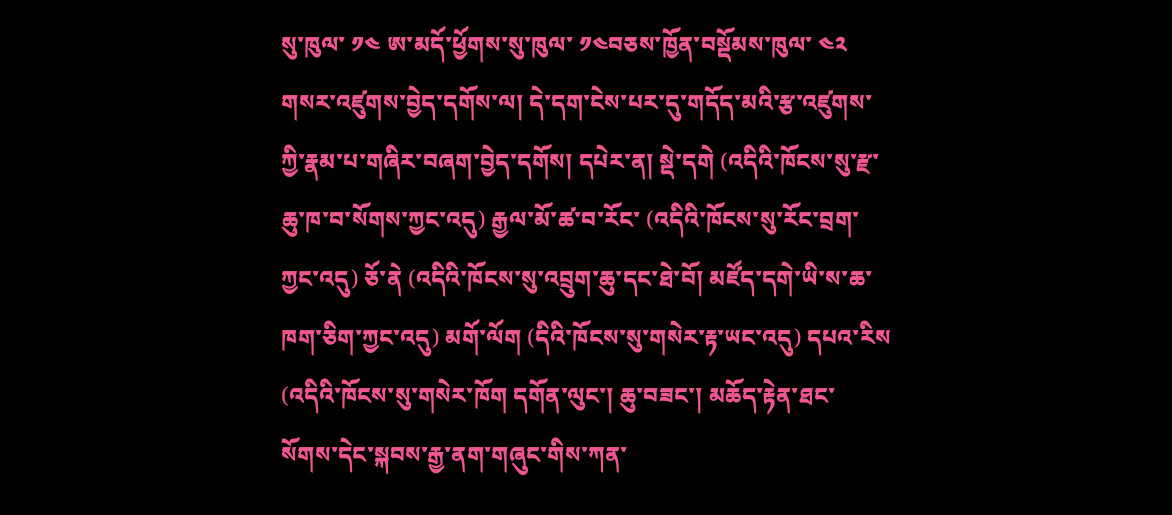སུ་ཁུལ་ ༡༤ ཨ་མདོ་ཕྱོགས་སུ་ཁུལ་ ༡༤བཅས་ཁྱོན་བསྡོམས་ཁུལ་ ༤༢ གསར་འཛུགས་བྱེད་དགོས་ལ། དེ་དག་ངེས་པར་དུ་གདོད་མའི་རྩ་འཛུགས་ཀྱི་རྣམ་པ་གཞིར་བཞག་བྱེད་དགོས། དཔེར་ན། སྡེ་དགེ (འདིའི་ཁོངས་སུ་རྫ་ཆུ་ཁ་བ་སོགས་ཀྱང་འདུ) རྒྱལ་མོ་ཚ་བ་རོང་ (འདིའི་ཁོངས་སུ་རོང་བྲག་ཀྱང་འདུ) ཅོ་ནེ (འདིའི་ཁོངས་སུ་འབྲུག་ཆུ་དང་ཐེ་བོ། མཛོད་དགེ་ཡི་ས་ཆ་ཁག་ཅིག་ཀྱང་འདུ) མགོ་ལོག (དིའི་ཁོངས་སུ་གསེར་རྟ་ཡང་འདུ) དཔའ་རིས (འདིའི་ཁོངས་སུ་གསེར་ཁོག དགོན་ལུང་། ཆུ་བཟང་། མཆོད་རྟེན་ཐང་སོགས་དེང་སྐབས་རྒྱ་ནག་གཞུང་གིས་ཀན་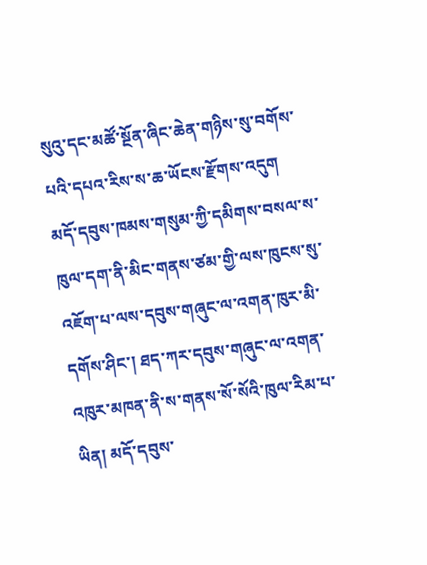སུའུ་དང་མཚོ་སྔོན་ཞིང་ཆེན་གཉིས་སུ་བགོས་པའི་དཔའ་རིས་ས་ཆ་ཡོངས་རྫོགས་འདུག
མདོ་དབུས་ཁམས་གསུམ་ཀྱི་དམིགས་བསལ་ས་ཁུལ་དག་ནི་མིང་གནས་ཙམ་གྱི་ལས་ཁུངས་སུ་འཇོག་པ་ལས་དབུས་གཞུང་ལ་འགན་ཁུར་མི་དགོས་ཤིང་། ཐད་ཀར་དབུས་གཞུང་ལ་འགན་འཁུར་མཁན་ནི་ས་གནས་སོ་སོའི་ཁུལ་རིམ་པ་ཡིན། མདོ་དབུས་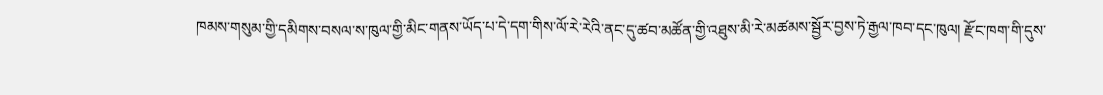ཁམས་གསུམ་གྱི་དམིགས་བསལ་ས་ཁུལ་གྱི་མིང་གནས་ཡོད་པ་དེ་དག་གིས་ལོ་རེ་རེའི་ནང་དུ་ཚབ་མཚོན་གྱི་འཐུས་མི་རེ་མཚམས་སྦྱོར་བྱས་ཏེ་རྒྱལ་ཁབ་དང་ཁུལ། རྫོང་ཁག་གི་དུས་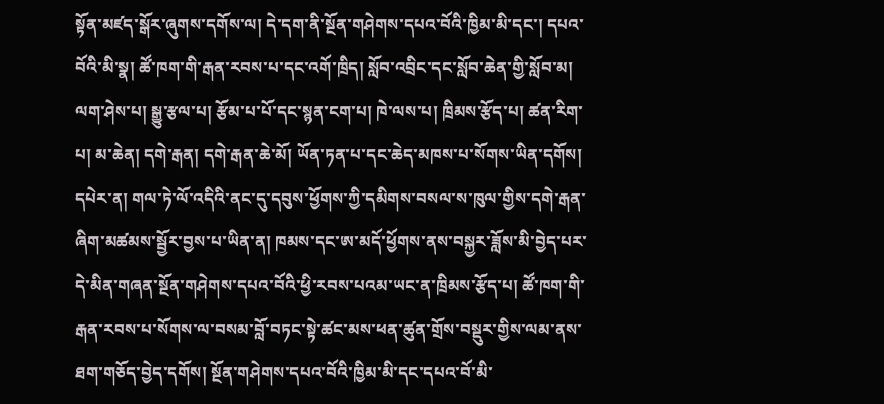སྟོན་མཛད་སྒོར་ཞུགས་དགོས་ལ། དེ་དག་ནི་སྔོན་གཤེགས་དཔའ་བོའི་ཁྱིམ་མི་དང་། དཔའ་བོའི་མི་སྣ། ཚོ་ཁག་གི་རྒན་རབས་པ་དང་འགོ་ཁྲིད། སློབ་འབྲིང་དང་སློབ་ཆེན་གྱི་སློབ་མ། ལག་ཤེས་པ། སྒྱུ་རྩལ་པ། རྩོམ་པ་པོ་དང་སྙན་ངག་པ། ཁེ་ལས་པ། ཁྲིམས་རྩོད་པ། ཚན་རིག་པ། མ་ཆེན། དགེ་རྒན། དགེ་རྒན་ཆེ་མོ། ཡོན་ཏན་པ་དང་ཆེད་མཁས་པ་སོགས་ཡིན་དགོས། དཔེར་ན། གལ་ཏེ་ལོ་འདིའི་ནང་དུ་དབུས་ཕྱོགས་ཀྱི་དམིགས་བསལ་ས་ཁུལ་གྱིས་དགེ་རྒན་ཞིག་མཚམས་སྦྱོར་བྱས་པ་ཡིན་ན། ཁམས་དང་ཨ་མདོ་ཕྱོགས་ནས་བསྐྱར་ཟློས་མི་བྱེད་པར་དེ་མིན་གཞན་སྔོན་གཤེགས་དཔའ་བོའི་ཕྱི་རབས་པའམ་ཡང་ན་ཁྲིམས་རྩོད་པ། ཚོ་ཁག་གི་རྒན་རབས་པ་སོགས་ལ་བསམ་བློ་བཏང་སྟེ་ཚང་མས་ཕན་ཚུན་གྲོས་བསྡུར་གྱིས་ལམ་ནས་ཐག་གཅོད་བྱེད་དགོས། སྔོན་གཤེགས་དཔའ་བོའི་ཁྱིམ་མི་དང་དཔའ་བོ་མི་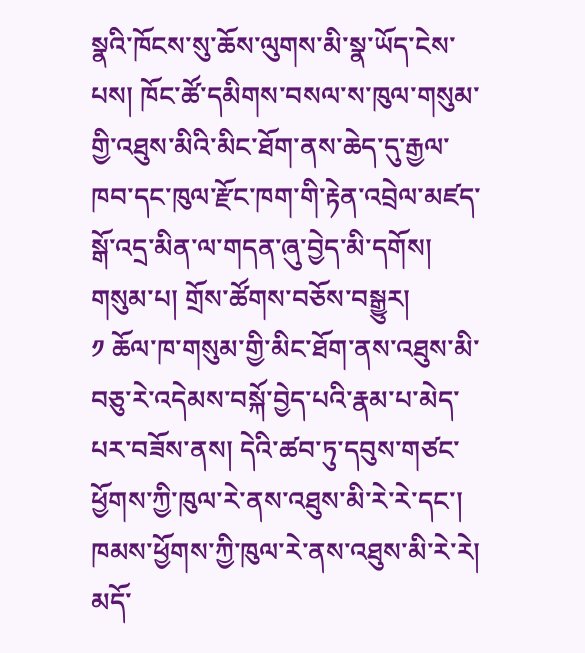སྣའི་ཁོངས་སུ་ཆོས་ལུགས་མི་སྣ་ཡོད་ངེས་པས། ཁོང་ཚོ་དམིགས་བསལ་ས་ཁུལ་གསུམ་གྱི་འཐུས་མིའི་མིང་ཐོག་ནས་ཆེད་དུ་རྒྱལ་ཁབ་དང་ཁུལ་རྫོང་ཁག་གི་རྟེན་འབྲེལ་མཛད་སྒོ་འདྲ་མིན་ལ་གདན་ཞུ་བྱེད་མི་དགོས།
གསུམ་པ། གྲོས་ཚོགས་བཅོས་བསྒྱུར།
༡ ཆོལ་ཁ་གསུམ་གྱི་མིང་ཐོག་ནས་འཐུས་མི་བཅུ་རེ་འདེམས་བསྐོ་བྱེད་པའི་རྣམ་པ་མེད་པར་བཟོས་ནས། དེའི་ཚབ་ཏུ་དབུས་གཙང་ཕྱོགས་ཀྱི་ཁུལ་རེ་ནས་འཐུས་མི་རེ་རེ་དང་། ཁམས་ཕྱོགས་ཀྱི་ཁུལ་རེ་ནས་འཐུས་མི་རེ་རེ། མདོ་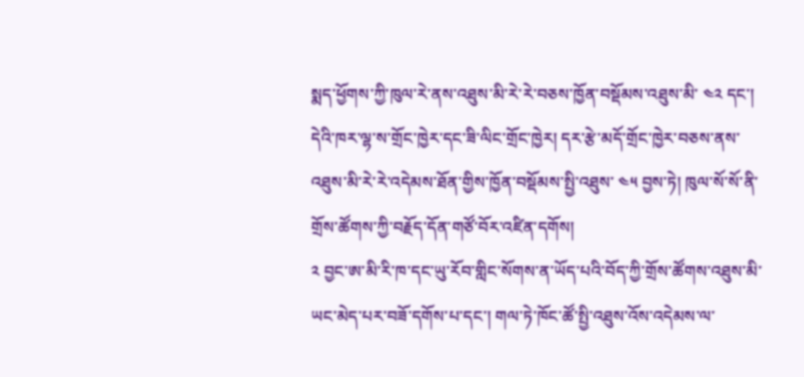སྨད་ཕྱོགས་ཀྱི་ཁུལ་རེ་ནས་འཐུས་མི་རེ་རེ་བཅས་ཁྱོན་བསྡོམས་འཐུས་མི་ ༤༢ དང་། དེའི་ཁར་ལྷ་ས་གྲོང་ཁྱེར་དང་ཟི་ལིང་གྲོང་ཁྱེར། དར་རྩེ་མདོ་གྲོང་ཁྱེར་བཅས་ནས་འཐུས་མི་རེ་རེ་འདེམས་ཐོན་གྱིས་ཁྱོན་བསྡོམས་སྤྱི་འཐུས་ ༤༥ བྱས་ཏེ། ཁུལ་སོ་སོ་ནི་གྲོས་ཚོགས་ཀྱི་བརྗོད་དོན་གཙོ་བོར་འཛིན་དགོས།
༢ བྱང་ཨ་མི་རི་ཁ་དང་ཡུ་རོབ་གླིང་སོགས་ན་ཡོད་པའི་བོད་ཀྱི་གྲོས་ཚོགས་འཐུས་མི་ཡང་མེད་པར་བཟོ་དགོས་པ་དང་། གལ་ཏེ་ཁོང་ཚོ་སྤྱི་འཐུས་འོས་འདེམས་ལ་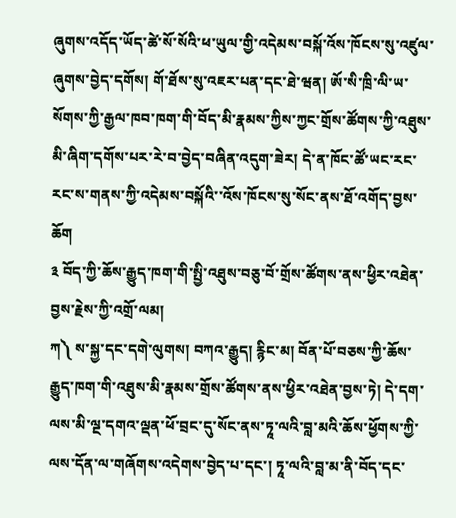ཞུགས་འདོད་ཡོད་ཚེ་སོ་སོའི་ཕ་ཡུལ་གྱི་འདེམས་བསྐོ་འོས་ཁོངས་སུ་འཛུལ་ཞུགས་བྱེད་དགོས། གོ་ཐོས་སུ་འཇར་པན་དང་ཐེ་ཝན། ཨོ་སི་ཁྲི་ལི་ཡ་སོགས་ཀྱི་རྒྱལ་ཁབ་ཁག་གི་བོད་མི་རྣམས་ཀྱིས་ཀྱང་གྲོས་ཚོགས་ཀྱི་འཐུས་མི་ཞིག་དགོས་པར་རེ་བ་བྱེད་བཞིན་འདུག་ཟེར། དེ་ན་ཁོང་ཚོ་ཡང་རང་རང་ས་གནས་ཀྱི་འདེམས་བསྐོའི་་འོས་ཁོངས་སུ་སོང་ནས་ཐོ་འགོད་བྱས་ཆོག
༣ བོད་ཀྱི་ཆོས་རྒྱུད་ཁག་གི་སྤྱི་འཐུས་བཅུ་བོ་གྲོས་ཚོགས་ནས་ཕྱིར་འཐེན་བྱས་རྗེས་ཀྱི་འགྲོ་ལམ།
ཀ༽ ས་སྐྱ་དང་དགེ་ལུགས། བཀའ་རྒྱུད། རྙིང་མ། བོན་པོ་བཅས་ཀྱི་ཆོས་རྒྱུད་ཁག་གི་འཐུས་མི་རྣམས་གྲོས་ཚོགས་ནས་ཕྱིར་འཐེན་བྱས་ཏེ། དེ་དག་ལས་མི་ལྔ་དགའ་ལྡན་ཕོ་བྲང་དུ་སོང་ནས་ཏཱ་ལའི་བླ་མའི་ཆོས་ཕྱོགས་ཀྱི་ལས་དོན་ལ་གཞོགས་འདེགས་བྱེད་པ་དང་། ཏཱ་ལའི་བླ་མ་ནི་བོད་དང་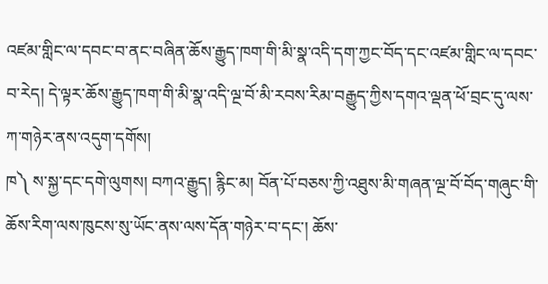འཛམ་གླིང་ལ་དབང་བ་ནང་བཞིན་ཆོས་རྒྱུད་ཁག་གི་མི་སྣ་འདི་དག་ཀྱང་བོད་དང་འཛམ་གླིང་ལ་དབང་བ་རེད། དེ་ལྟར་ཆོས་རྒྱུད་ཁག་གི་མི་སྣ་འདི་ལྔ་བོ་མི་རབས་རིམ་བརྒྱུད་ཀྱིས་དགའ་ལྡན་ཕོ་བྲང་དུ་ལས་ཀ་གཉེར་ནས་འདུག་དགོས།
ཁ༽ ས་སྐྱ་དང་དགེ་ལུགས། བཀའ་རྒྱུད། རྙིང་མ། བོན་པོ་བཅས་ཀྱི་འཐུས་མི་གཞན་ལྔ་བོ་བོད་གཞུང་གི་ཆོས་རིག་ལས་ཁུངས་སུ་ཡོང་ནས་ལས་དོན་གཉེར་བ་དང་། ཆོས་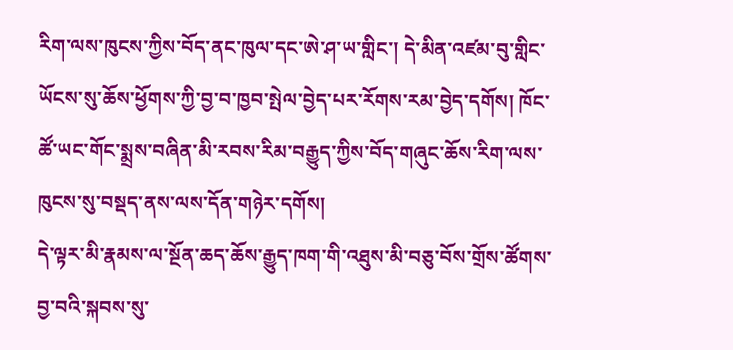རིག་ལས་ཁུངས་ཀྱིས་བོད་ནང་ཁུལ་དང་ཨེ་ཤ་ཡ་གླིང་། དེ་མིན་འཛམ་བུ་གླིང་ཡོངས་སུ་ཆོས་ཕྱོགས་ཀྱི་བྱ་བ་ཁྱབ་སྤེལ་བྱེད་པར་རོགས་རམ་བྱེད་དགོས། ཁོང་ཚོ་ཡང་གོང་སྨྲས་བཞིན་མི་རབས་རིམ་བརྒྱུད་ཀྱིས་བོད་གཞུང་ཆོས་རིག་ལས་ཁུངས་སུ་བསྡད་ནས་ལས་དོན་གཉེར་དགོས།
དེ་ལྟར་མི་རྣམས་ལ་སྔོན་ཆད་ཆོས་རྒྱུད་ཁག་གི་འཐུས་མི་བཅུ་བོས་གྲོས་ཚོགས་བྱ་བའི་སྐབས་སུ་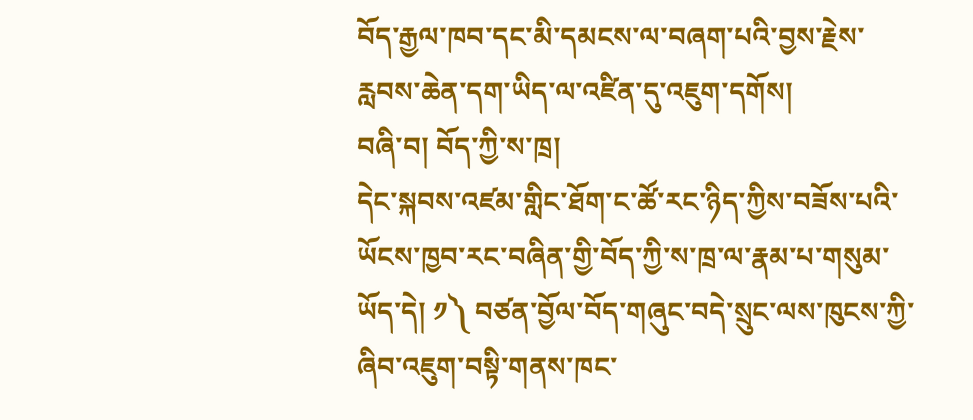བོད་རྒྱལ་ཁབ་དང་མི་དམངས་ལ་བཞག་པའི་བྱས་རྗེས་རླབས་ཆེན་དག་ཡིད་ལ་འཛིན་དུ་འཇུག་དགོས།
བཞི་བ། བོད་ཀྱི་ས་ཁྲ།
དེང་སྐབས་འཛམ་གླིང་ཐོག་ང་ཚོ་རང་ཉིད་ཀྱིས་བཟོས་པའི་ཡོངས་ཁྱབ་རང་བཞིན་གྱི་བོད་ཀྱི་ས་ཁྲ་ལ་རྣམ་པ་གསུམ་ཡོད་དེ། ༡༽ བཙན་བྱོལ་བོད་གཞུང་བདེ་སྲུང་ལས་ཁུངས་ཀྱི་ཞིབ་འཇུག་བསྟི་གནས་ཁང་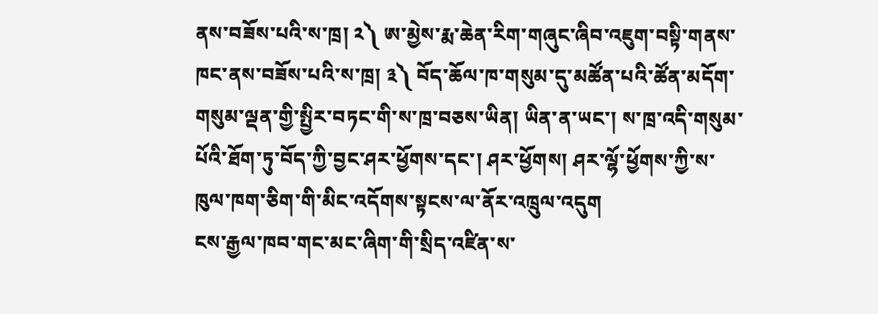ནས་བཟོས་པའི་ས་ཁྲ། ༢༽ ཨ་མྱེས་རྨ་ཆེན་རིག་གཞུང་ཞིབ་འཇུག་བསྟི་གནས་ཁང་ནས་བཟོས་པའི་ས་ཁྲ། ༣༽ བོད་ཆོལ་ཁ་གསུམ་དུ་མཚོན་པའི་ཚོན་མདོག་གསུམ་ལྡན་གྱི་སྤྱིར་བཏང་གི་ས་ཁྲ་བཅས་ཡིན། ཡིན་ན་ཡང་། ས་ཁྲ་འདི་གསུམ་པོའི་ཐོག་ཏུ་བོད་ཀྱི་བྱང་ཤར་ཕྱོགས་དང་། ཤར་ཕྱོགས། ཤར་ལྷོ་ཕྱོགས་ཀྱི་ས་ཁུལ་ཁག་ཅིག་གི་མིང་འདོགས་སྟངས་ལ་ནོར་འཁྲུལ་འདུག
ངས་རྒྱལ་ཁབ་གང་མང་ཞིག་གི་སྲིད་འཛིན་ས་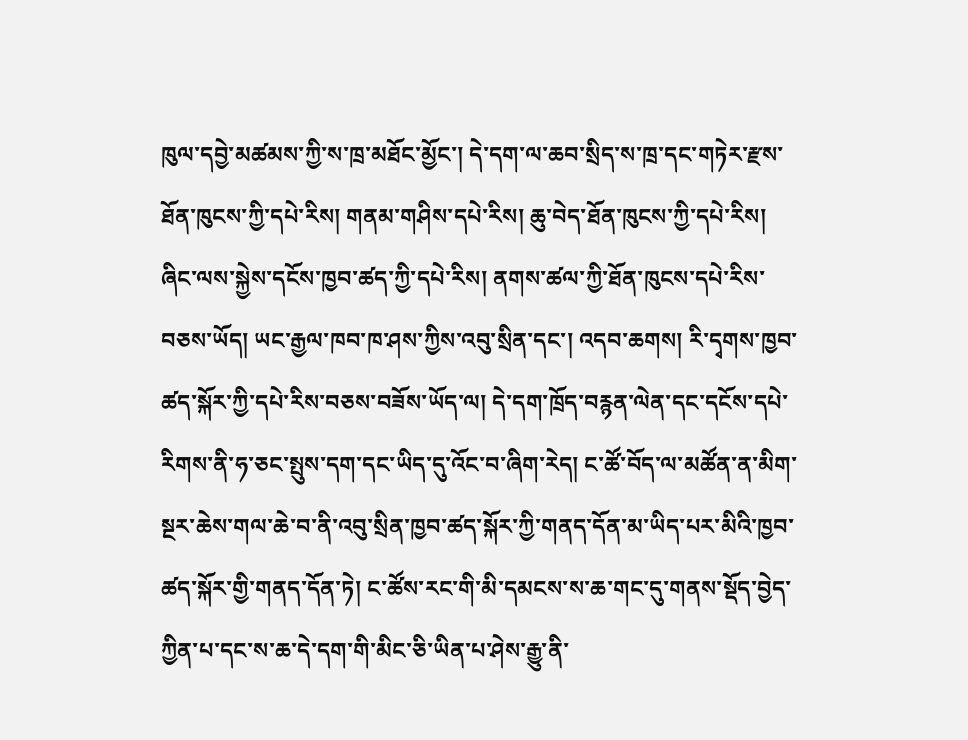ཁུལ་དབྱེ་མཚམས་ཀྱི་ས་ཁྲ་མཐོང་མྱོང་། དེ་དག་ལ་ཆབ་སྲིད་ས་ཁྲ་དང་གཏེར་རྫས་ཐོན་ཁུངས་ཀྱི་དཔེ་རིས། གནམ་གཤིས་དཔེ་རིས། ཆུ་བེད་ཐོན་ཁུངས་ཀྱི་དཔེ་རིས། ཞིང་ལས་སྐྱེས་དངོས་ཁྱབ་ཚད་ཀྱི་དཔེ་རིས། ནགས་ཚལ་ཀྱི་ཐོན་ཁུངས་དཔེ་རིས་བཅས་ཡོད། ཡང་རྒྱལ་ཁབ་ཁ་ཤས་ཀྱིས་འབུ་སྲིན་དང་། འདབ་ཆགས། རི་དྭགས་ཁྱབ་ཚད་སྐོར་ཀྱི་དཔེ་རིས་བཅས་བཟོས་ཡོད་ལ། དེ་དག་ཁྲོད་བརྙན་ལེན་དང་དངོས་དཔེ་རིགས་ནི་ཧ་ཅང་སྤུས་དག་དང་ཡིད་དུ་འོང་བ་ཞིག་རེད། ང་ཚོ་བོད་ལ་མཚོན་ན་མིག་སྔར་ཆེས་གལ་ཆེ་བ་ནི་འབུ་སྲིན་ཁྱབ་ཚད་སྐོར་ཀྱི་གནད་དོན་མ་ཡིད་པར་མིའི་ཁྱབ་ཚད་སྐོར་གྱི་གནད་དོན་ཏེ། ང་ཚོས་རང་གི་མི་དམངས་ས་ཆ་གང་དུ་གནས་སྡོད་བྱེད་ཀྱིན་པ་དང་ས་ཆ་དེ་དག་གི་མིང་ཅི་ཡིན་པ་ཤེས་རྒྱུ་ནི་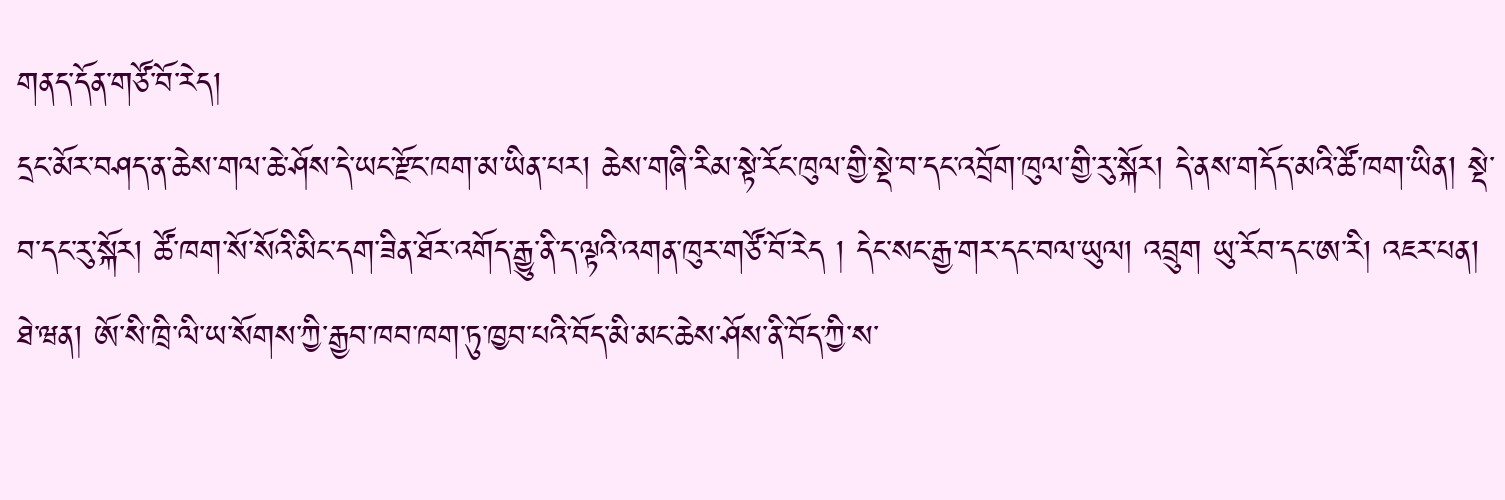གནད་དོན་གཙོ་བོ་རེད།
དྲང་མོར་བཤད་ན་ཆེས་གལ་ཆེ་ཤོས་དེ་ཡང་རྫོང་ཁག་མ་ཡིན་པར། ཆེས་གཞི་རིམ་སྟེ་རོང་ཁུལ་གྱི་སྡེ་བ་དང་འབྲོག་ཁུལ་གྱི་རུ་སྐོར། དེ་ནས་གདོད་མའི་ཚོ་ཁག་ཡིན། སྡེ་བ་དང་རུ་སྐོར། ཚོ་ཁག་སོ་སོའི་མིང་དག་ཟིན་ཐོར་འགོད་རྒྱུ་ནི་ད་ལྟའི་འགན་ཁུར་གཙོ་བོ་རེད ། དེང་སང་རྒྱ་གར་དང་བལ་ཡུལ། འབྲུག ཡུ་རོབ་དང་ཨ་རི། འཇར་པན། ཐེ་ཝན། ཨོ་སི་ཁྲི་ལི་ཡ་སོགས་ཀྱི་རྒྱབ་ཁབ་ཁག་ཏུ་ཁྱབ་པའི་བོད་མི་མང་ཆེས་ཤོས་ནི་བོད་ཀྱི་ས་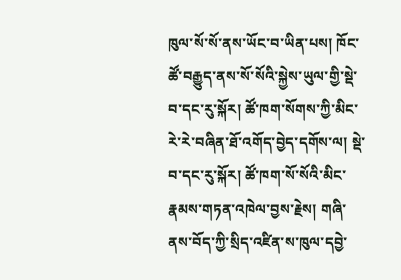ཁུལ་སོ་སོ་ནས་ཡོང་བ་ཡིན་པས། ཁོང་ཚོ་བརྒྱུད་ནས་སོ་སོའི་སྐྱེས་ཡུལ་གྱི་སྡེ་བ་དང་རུ་སྐོར། ཚོ་ཁག་སོགས་ཀྱི་མིང་རེ་རེ་བཞིན་ཐོ་འགོད་བྱེད་དགོས་ལ། སྡེ་བ་དང་རུ་སྐོར། ཚོ་ཁག་སོ་སོའི་མིང་རྣམས་གཏན་འཁེལ་བྱས་རྗེས། གཞི་ནས་བོད་ཀྱི་སྲིད་འཛིན་ས་ཁུལ་དབྱེ་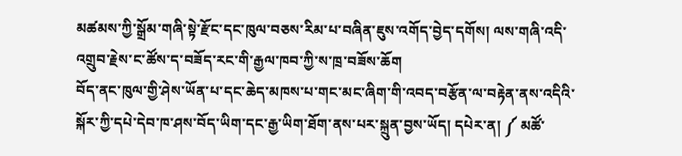མཚམས་ཀྱི་སྒྲོམ་གཞི་སྟེ་རྫོང་དང་ཁུལ་བཅས་རིམ་པ་བཞིན་ཇུས་འགོད་བྱེད་དགོས། ལས་གཞི་འདི་འགྲུབ་རྗེས་ང་ཚོས་ད་བཟོད་རང་གི་རྒྱལ་ཁབ་ཀྱི་ས་ཁྲ་བཟོས་ཆོག
བོད་ནང་ཁུལ་གྱི་ཤེས་ཡོན་པ་དང་ཆེད་མཁས་པ་གང་མང་ཞིག་གི་འབད་བརྩོན་ལ་བརྟེན་ནས་འདིའི་སྐོར་ཀྱི་དཔེ་དེབ་ཁ་ཤས་བོད་ཡིག་དང་རྒྱ་ཡིག་ཐོག་ནས་པར་སྐྲུན་བྱས་ཡོད། དཔེར་ན། ༼ མཚོ་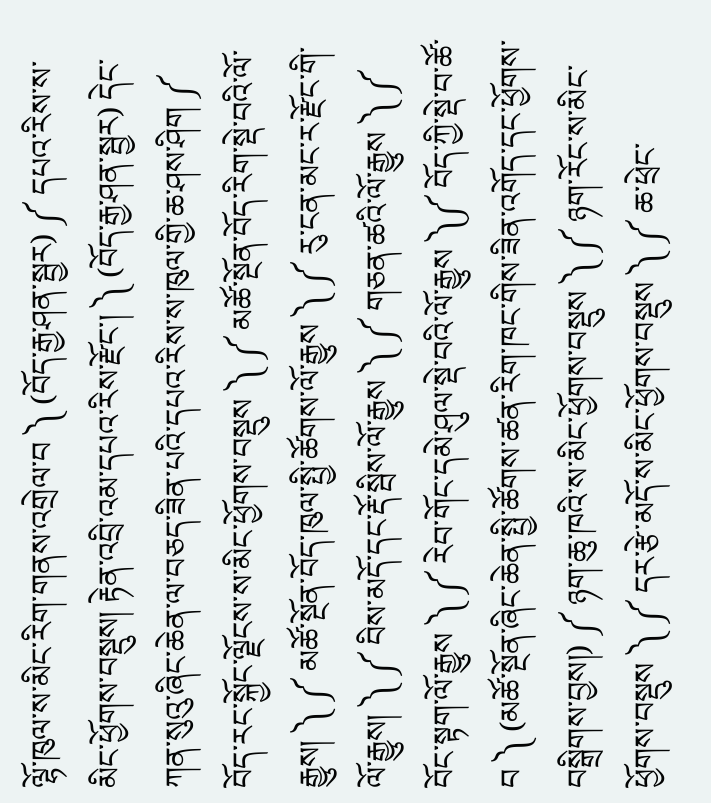ལྷོ་ཁུལ་ས་མིང་རིག་གནས་འགྲེལ་བ ༽ (བོད་རྒྱ་ཤན་སྦྱར) ༼ དཔའ་རིས་ས་མིང་ཕྱོགས་བསྡུས། རྟེན་འབྲི་འམ་དཔའ་རིས་རྫོང་། ༽ (བོད་རྒྱ་ཤན་སྦྱར) དེང་ཀན་སུའུ་ཞིང་ཆེན་ལ་བཅད་ཟིན་པའི་དཔའ་རིས་ས་ཁུལ་གྱི་ཆ་ཤས་ཤིག ༼ བོད་རང་སྐྱོང་ལྗོངས་ས་མིང་ཕྱོགས་བསྡུས ༽ ༼ མཚོ་སྔོན་བོད་རིག་སྡེ་བའི་ལོ་རྒྱུས། ༽ ༼ མཚོ་སྔོན་བོད་ཁུལ་སྤྱི་ཚོགས་ལོ་རྒྱུས ༽ ༼ རུ་ངན་མང་ར་རྫོང་གི་ལོ་རྒྱུས། ༽ ༼ བིས་མདོ་དང་རྡོ་སྦིས་ལོ་རྒྱུས ༽ ༼ གཅན་ཚའི་ལོ་རྒྱུས ༽ ༼ བོང་སྟག་ལོ་རྒྱུས ༽ ༼ རེབ་གོང་དམེ་ཤུལ་སྡེ་བའི་ལོ་རྒྱུས ༽༼ བོད་ཀྱི་སྡེ་བ་ཚོ་བ ༽ (མཚོ་སྔོན་ཞིང་ཆེན་སྤྱི་ཚོགས་ཚན་རིག་ཁང་གིས་ཟིན་འགོད་དང་ཕྱོགས་བསྒྲིགས་བྱས།) ༼ ཉག་ཆུ་ཁའི་ས་མིང་ཕྱོགས་བསྡུས ༽ ༼ ཉག་རོང་ས་མིང་ཕྱོགས་བསྡུས ༽ ༼ དར་རྩེ་མདོ་ས་མིང་ཕྱོགས་བསྡུས ༽ ༼ ཆ་ཕྲེང་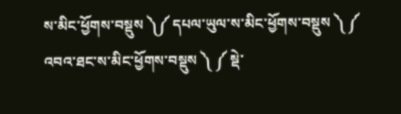ས་མིང་ཕྱོགས་བསྡུས ༽༼ དཔལ་ཡུལ་ས་མིང་ཕྱོགས་བསྡུས ༽ ༼ འབའ་ཐང་ས་མིང་ཕྱོགས་བསྡུས ༽ ༼ སྡེ་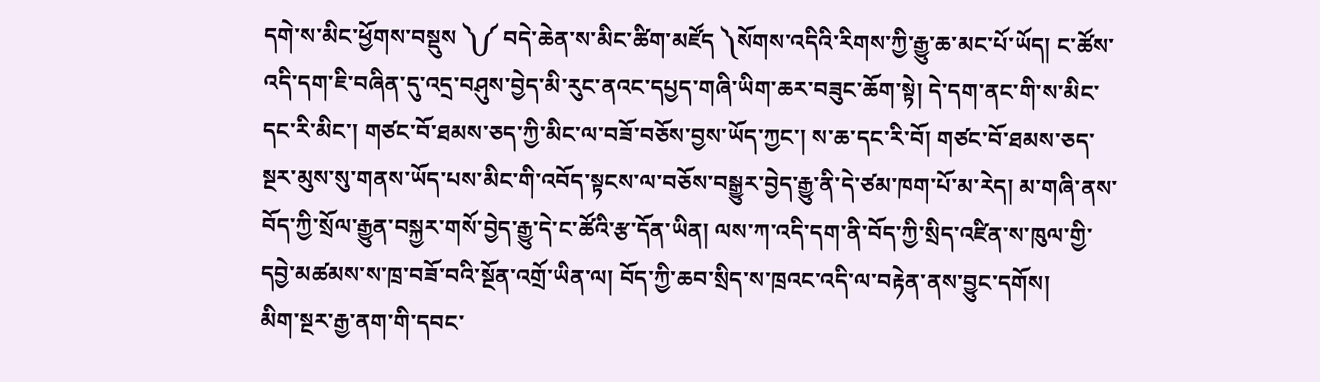དགེ་ས་མིང་ཕྱོགས་བསྡུས ༽༼ བདེ་ཆེན་ས་མིང་ཚིག་མཛོད ༽སོགས་འདིའི་རིགས་ཀྱི་རྒྱུ་ཆ་མང་པོ་ཡོད། ང་ཚོས་འདི་དག་ཇི་བཞིན་དུ་འདྲ་བཤུས་བྱེད་མི་རུང་ནའང་དཔྱད་གཞི་ཡིག་ཆར་བཟུང་ཆོག་སྟེ། དེ་དག་ནང་གི་ས་མིང་དང་རི་མིང་། གཙང་བོ་ཐམས་ཅད་ཀྱི་མིང་ལ་བཟོ་བཅོས་བྱས་ཡོད་ཀྱང་། ས་ཆ་དང་རི་བོ། གཙང་བོ་ཐམས་ཅད་སྔར་མུས་སུ་གནས་ཡོད་པས་མིང་གི་འབོད་སྟངས་ལ་བཅོས་བསྒྱུར་བྱེད་རྒྱུ་ནི་དེ་ཙམ་ཁག་པོ་མ་རེད། མ་གཞི་ནས་བོད་ཀྱི་སྲོལ་རྒྱུན་བསྐྱར་གསོ་བྱེད་རྒྱུ་དེ་ང་ཚོའི་རྩ་དོན་ཡིན། ལས་ཀ་འདི་དག་ནི་བོད་ཀྱི་སྲིད་འཛིན་ས་ཁུལ་གྱི་དབྱེ་མཚམས་ས་ཁྲ་བཟོ་བའི་སྔོན་འགྲོ་ཡིན་ལ། བོད་ཀྱི་ཆབ་སྲིད་ས་ཁྲའང་འདི་ལ་བརྟེན་ནས་བྱུང་དགོས།
མིག་སྔར་རྒྱ་ནག་གི་དབང་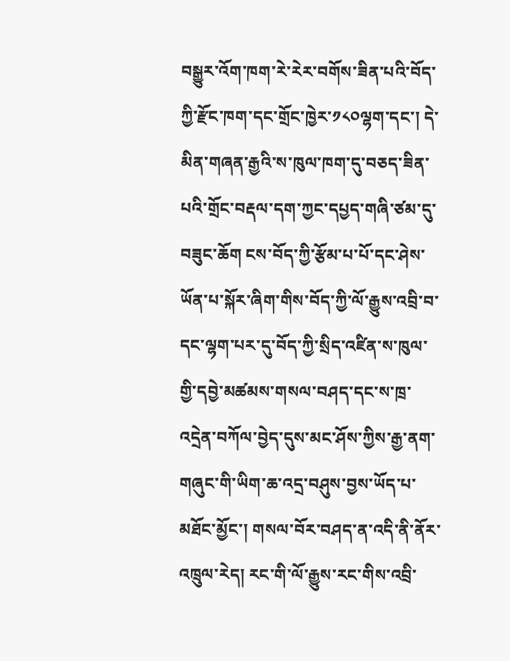བསྒྱུར་འོག་ཁག་རེ་རེར་བགོས་ཟིན་པའི་བོད་ཀྱི་རྫོང་ཁག་དང་གྲོང་ཁྱེར་༡༨༠ལྷག་དང་། དེ་མིན་གཞན་རྒྱའི་ས་ཁུལ་ཁག་དུ་བཅད་ཟིན་པའི་གྲོང་བརྡལ་དག་ཀྱང་དཔྱད་གཞི་ཙམ་དུ་བཟུང་ཆོག ངས་བོད་ཀྱི་རྩོམ་པ་པོ་དང་ཤེས་ཡོན་པ་སྐོར་ཞིག་གིས་བོད་ཀྱི་ལོ་རྒྱུས་འབྲི་བ་དང་ལྷག་པར་དུ་བོད་ཀྱི་སྲིད་འཛིན་ས་ཁུལ་གྱི་དབྱེ་མཚམས་གསལ་བཤད་དང་ས་ཁྲ་འདྲེན་བཀོལ་བྱེད་དུས་མང་ཤོས་ཀྱིས་རྒྱ་ནག་གཞུང་གི་ཡིག་ཆ་འདྲ་བཤུས་བྱས་ཡོད་པ་མཐོང་མྱོང་། གསལ་བོར་བཤད་ན་འདི་ནི་ནོར་འཁྲུལ་རེད། རང་གི་ལོ་རྒྱུས་རང་གིས་འབྲི་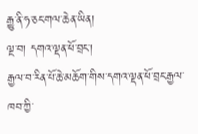རྒྱུ་ནི་ཧ་ཅང་གལ་ཆེན་ཡིན།
ལྔ་བ། དགའ་ལྡན་ཕོ་བྲང་།
རྒྱལ་བ་རིན་པོ་ཆེ་མཆོག་གིས་དགའ་ལྡན་ཕོ་བྲང་རྒྱལ་ཁབ་ཀྱི་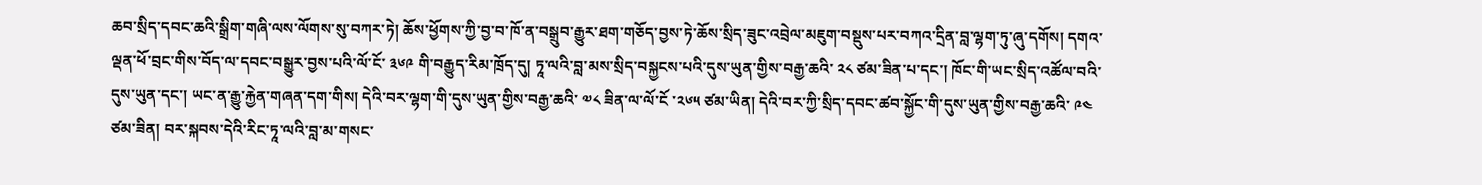ཆབ་སྲིད་དབང་ཆའི་སྒྲིག་གཞི་ལས་ལོགས་སུ་བཀར་ཏེ། ཆོས་ཕྱོགས་ཀྱི་བྱ་བ་ཁོ་ན་བསྒྲུབ་རྒྱུར་ཐག་གཅོད་བྱས་ཏེ་ཆོས་སྲིད་ཟུང་འབྲེལ་མཇུག་བསྡུས་པར་བཀའ་དྲིན་བླ་ལྷག་ཏུ་ཞུ་དགོས། དགའ་ལྡན་ཕོ་བྲང་གིས་བོད་ལ་དབང་བསྒྱུར་བྱས་པའི་ལོ་ངོ་ ༣༦༩ གི་བརྒྱུད་རིམ་ཁྲོད་དུ། ཏཱ་ལའི་བླ་མས་སྲིད་བསྐྱངས་པའི་དུས་ཡུན་གྱིས་བརྒྱ་ཆའི་ ༢༨ ཙམ་ཟིན་པ་དང་། ཁོང་གི་ཡང་སྲིད་འཚོལ་བའི་དུས་ཡུན་དང་། ཡང་ན་རྒྱུ་རྐྱེན་གཞན་དག་གིས། དེའི་བར་ལྷག་གི་དུས་ཡུན་གྱིས་བརྒྱ་ཆའི་ ༧༨ ཟིན་ལ་ལོ་ངོ ་༢༦༥ ཙམ་ཡིན། དེའི་བར་ཀྱི་སྲིད་དབང་ཚབ་སྐྱོང་གི་དུས་ཡུན་གྱིས་བརྒྱ་ཆའི་ ༩༤ ཙམ་ཟིན། བར་སྐབས་དེའི་རིང་ཏཱ་ལའི་བླ་མ་གསང་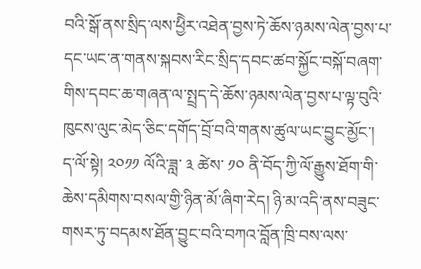བའི་སྒོ་ནས་སྲིད་ལས་ཕྱིེར་འཐེན་བྱས་ཏེ་ཆོས་ཉམས་ལེན་བྱས་པ་དང་ཡང་ན་གནས་སྐབས་རིང་སྲིད་དབང་ཚབ་སྐྱོང་བསྐོ་བཞག་གིས་དབང་ཆ་གཞན་ལ་སྤྲད་དེ་ཆོས་ཉམས་ལེན་བྱས་པ་ལྟ་བུའི་ཁུངས་ལུང་མེད་ཅིང་དགོད་བྲོ་བའི་གནས་ཚུལ་ཡང་བྱུང་མྱོང་།
ད་ལོ་སྟེ། ༢༠༡༡ ལོའི་ཟླ་ ༣ ཚེས་ ༡༠ ནི་བོད་ཀྱི་ལོ་རྒྱུས་ཐོག་གི་ཆེས་དམིགས་བསལ་གྱི་ཉིན་མོ་ཞིག་རེད། ཉི་མ་འདི་ནས་བཟུང་གསར་ཏུ་བདམས་ཐོན་བྱུང་བའི་བཀའ་བློན་ཁྲི་བས་ལས་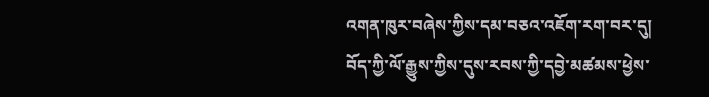འགན་ཁུར་བཞེས་ཀྱིས་དམ་བཅའ་འཇོག་རག་བར་དུ། བོད་ཀྱི་ལོ་རྒྱུས་ཀྱིས་དུས་རབས་ཀྱི་དབྱེ་མཚམས་ཕྱེས་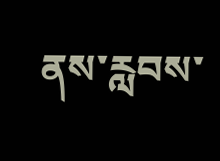ནས་རླབས་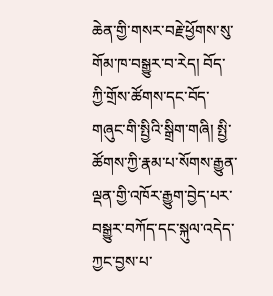ཆེན་གྱི་གསར་བརྗེ་ཕྱོགས་སུ་གོམ་ཁ་བསྒྱུར་བ་རེད། བོད་ཀྱི་གྲོས་ཚོགས་དང་བོད་གཞུང་གི་སྤྱིའི་སྒྲིག་གཞི། སྤྱི་ཚོགས་ཀྱི་རྣམ་པ་སོགས་རྒྱུན་ལྡན་གྱི་འཁོར་རྒྱུག་བྱེད་པར་བསྒྱུར་བཀོད་དང་སྐུལ་འདེད་ཀྱང་བྱས་པ་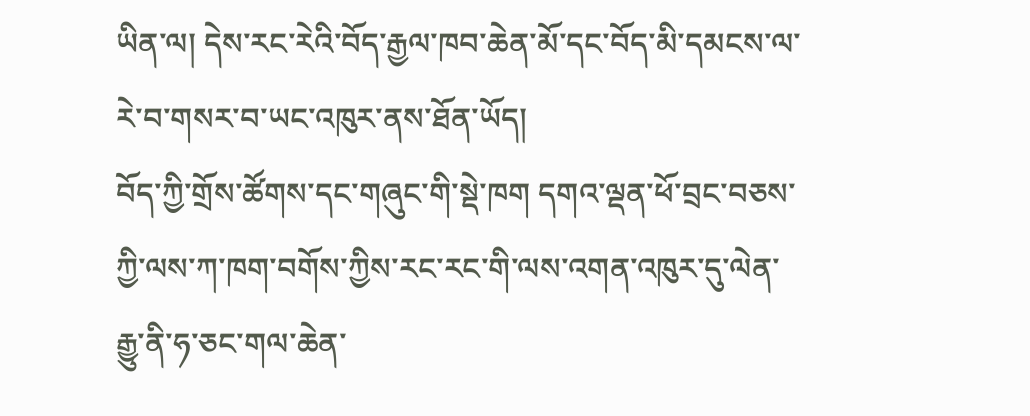ཡིན་ལ། དེས་རང་རེའི་བོད་རྒྱལ་ཁབ་ཆེན་མོ་དང་བོད་མི་དམངས་ལ་རེ་བ་གསར་བ་ཡང་འཁུར་ནས་ཐོན་ཡོད།
བོད་ཀྱི་གྲོས་ཚོགས་དང་གཞུང་གི་སྡེ་ཁག དགའ་ལྡན་ཕོ་བྲང་བཅས་ཀྱི་ལས་ཀ་ཁག་བགོས་ཀྱིས་རང་རང་གི་ལས་འགན་འཁུར་དུ་ལེན་རྒྱུ་ནི་ཧ་ཅང་གལ་ཆེན་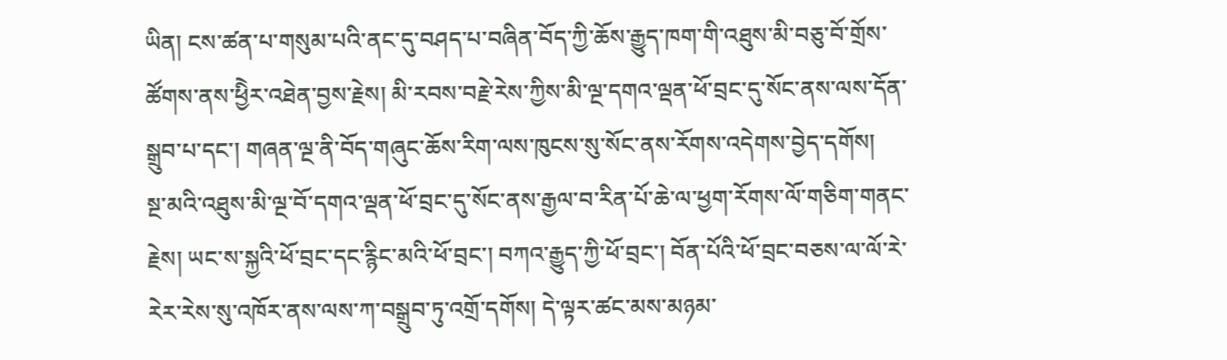ཡིན། ངས་ཚན་པ་གསུམ་པའི་ནང་དུ་བཤད་པ་བཞིན་བོད་ཀྱི་ཆོས་རྒྱུད་ཁག་གི་འཐུས་མི་བཅུ་བོ་གྲོས་ཚོགས་ནས་ཕྱིེར་འཐེན་བྱས་རྗེས། མི་རབས་བརྗེ་རེས་ཀྱིས་མི་ལྔ་དགའ་ལྡན་ཕོ་བྲང་དུ་སོང་ནས་ལས་དོན་སྒྲུབ་པ་དང་། གཞན་ལྔ་ནི་བོད་གཞུང་ཆོས་རིག་ལས་ཁུངས་སུ་སོང་ནས་རོགས་འདེགས་བྱེད་དགོས།
སྔ་མའི་འཐུས་མི་ལྔ་བོ་དགའ་ལྡན་ཕོ་བྲང་དུ་སོང་ནས་རྒྱལ་བ་རིན་པོ་ཆེ་ལ་ཕྱག་རོགས་ལོ་གཅིག་གནང་རྗེས། ཡང་ས་སྐྱའི་ཕོ་བྲང་དང་རྙིང་མའི་ཕོ་བྲང་། བཀའ་རྒྱུད་ཀྱི་ཕོ་བྲང་། བོན་པོའི་ཕོ་བྲང་བཅས་ལ་ལོ་རེ་རེར་རེས་སུ་འཁོར་ནས་ལས་ཀ་བསྒྲུབ་ཏུ་འགྲོ་དགོས། དེ་ལྟར་ཚང་མས་མཉམ་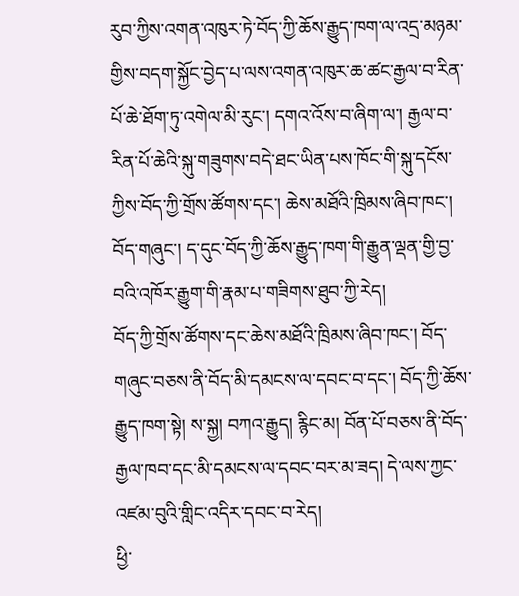རུབ་ཀྱིས་འགན་འཁུར་ཏེ་བོད་ཀྱི་ཆོས་རྒྱུད་ཁག་ལ་འདྲ་མཉམ་གྱིས་བདག་སྐྱོང་བྱེད་པ་ལས་འགན་འཁུར་ཆ་ཚང་རྒྱལ་བ་རིན་པོ་ཆེ་ཐོག་ཏུ་འགེལ་མི་རུང་། དགའ་འོས་བ་ཞིག་ལ་། རྒྱལ་བ་རིན་པོ་ཆེའི་སྐུ་གཟུགས་བདེ་ཐང་ཡིན་པས་ཁོང་གི་སྐུ་དངོས་ཀྱིས་བོད་ཀྱི་གྲོས་ཚོགས་དང་། ཆེས་མཐོའི་ཁྲིམས་ཞིབ་ཁང་། བོད་གཞུང་། ད་དུང་བོད་ཀྱི་ཆོས་རྒྱུད་ཁག་གི་རྒྱུན་ལྡན་གྱི་བྱ་བའི་འཁོར་རྒྱུག་གི་རྣམ་པ་གཟིགས་ཐུབ་ཀྱི་རེད།
བོད་ཀྱི་གྲོས་ཚོགས་དང་ཆེས་མཐོའི་ཁྲིམས་ཞིབ་ཁང་། བོད་གཞུང་བཅས་ནི་བོད་མི་དམངས་ལ་དབང་བ་དང་། བོད་ཀྱི་ཆོས་རྒྱུད་ཁག་སྟེ། ས་སྐྱ། བཀའ་རྒྱུད། རྙིང་མ། བོན་པོ་བཅས་ནི་བོད་རྒྱལ་ཁབ་དང་མི་དམངས་ལ་དབང་བར་མ་ཟད། དེ་ལས་ཀྱང་འཛམ་བུའི་གླིང་འདིར་དབང་བ་རེད།
ཕྱི་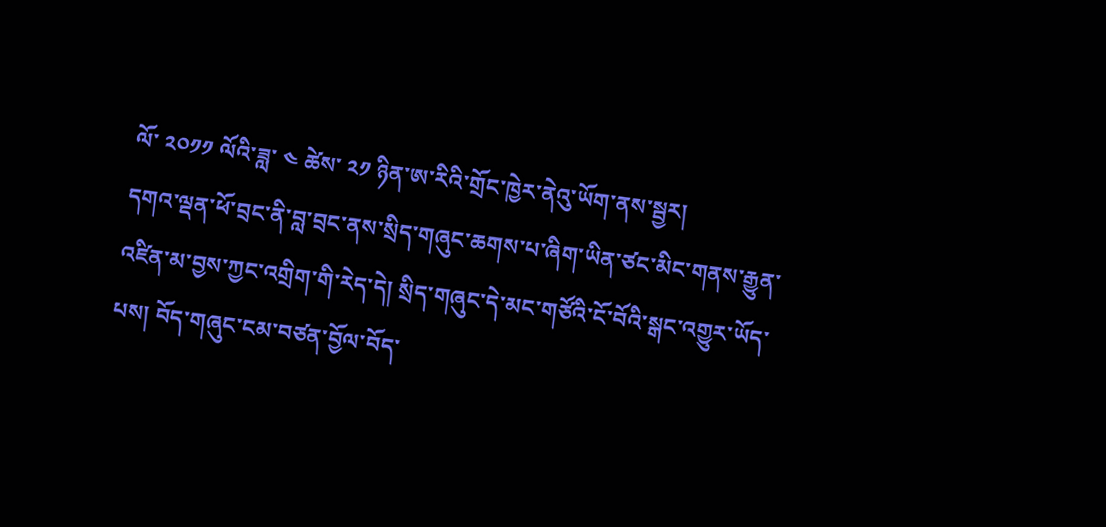ལོ་ ༢༠༡༡ ལོའི་ཟླ་ ༤ ཚེས་ ༢༡ ཉིན་ཨ་རིའི་གྲོང་ཁྱེར་ནེའུ་ཡོག་ནས་སྦྱར།
དགའ་ལྡན་ཕོ་བྲང་ནི་བླ་བྲང་ནས་སྲིད་གཞུང་ཆགས་པ་ཞིག་ཡིན་ཙང་མིང་གནས་རྒྱུན་འཛིན་མ་བྱས་ཀྱང་འགྲིག་གི་རེད་དེ། སྲིད་གཞུང་དེ་མང་གཙོའི་ངོ་བོའི་སྒང་འགྱུར་ཡོད་པས། བོད་གཞུང་ངམ་བཙན་བྱོལ་བོད་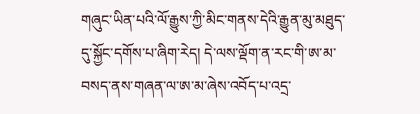གཞུང་ཡིན་པའི་ལོ་རྒྱུས་ཀྱི་མིང་གནས་དེའི་རྒྱུན་མུ་མཐུད་དུ་སྐྱོང་དགོས་པ་ཞིག་རེད། དེ་ལས་ལྡོག་ན་རང་གི་ཨ་མ་བསད་ནས་གཞན་ལ་ཨ་མ་ཞེས་འབོད་པ་འདྲ་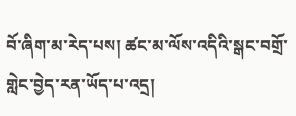བོ་ཞིག་མ་རེད་པས། ཚང་མ་ལོས་འདིའི་སྒང་བགྲོ་གླེང་བྱེད་རན་ཡོད་པ་འདྲ།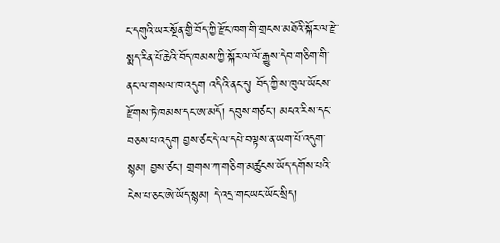ང་དགུའི་ཡར་སྔོན་གྱི་བོད་ཀྱི་རྫོང་ཁག་གི་གྲངས་མཐོའི་སྐོར་ལ་རྫེ་སྨད་རིན་པོ་ཆེའི་བོད་ཁམས་ཀྱི་སྐོར་ལ་ལོ་རྒྱུས་དེབ་གཅིག་གི་ནང་ལ་གསལ་ཁ་འདུག འདིའི་ནང་དུ། བོད་ཀྱི་ས་ཁུལ་ཡོངས་རྫོགས་ཏེ་ཁམས་དང་ཨ་མདོ། དབུས་གཙང་། མངའ་རིས་དང་བཅས་པ་འདུག བྱས་ཙང་དེ་ལ་དཔེ་བལྟས་ན་ཡག་པོ་འདུག་སྙམ། བྱས་ཙང་། གྲགས་ཀ་གཅིག་མཚུངས་ཡོད་དགོས་པའི་ངེས་པ་ཅང་ཨེ་ཡོད་སྙམ། དེ་འདྲ་གང་ཡང་ཡོང་སྲིད།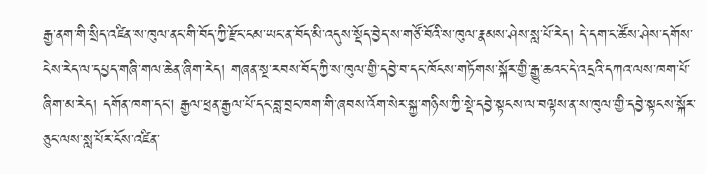རྒྱ་ནག་གི་སྲིད་འཛིན་ས་ཁུལ་ནང་གི་བོད་ཀྱི་རྫོང་ངམ་ཡང་ན་བོད་མི་འདུས་སྡོད་བྱེད་ས་གཙོ་བོའི་ས་ཁུལ་རྣམས་ཤེས་སླ་པོ་རེད། དེ་དག་ང་ཚོས་ཤེས་དགོས་ངེས་རེད་ལ་དཔྱད་གཞི་གལ་ཆེན་ཞིག་རེད། གཞན་སྔ་རབས་བོད་ཀྱི་ས་ཁུལ་གྱི་དབྱེ་བ་དང་ཁོངས་གཏོགས་སྐོར་གྱི་རྒྱུ་ཆའང་དེ་འདྲའི་དཀའ་ལས་ཁག་པོ་ཞིག་མ་རེད། དགོན་ཁག་དང། རྒྱལ་ཕྲན་རྒྱལ་པོ་དང་བླ་བྲང་ཁག་གི་ཞབས་འོག་སེར་སྐྱ་གཉིས་ཀྱི་སྡེ་དབྱེ་སྟངས་ལ་བལྟས་ན་ས་ཁུལ་གྱི་དབྱེ་སྟངས་སྐོར་ཅུང་ལས་སླ་པོར་ངོས་འཛིན་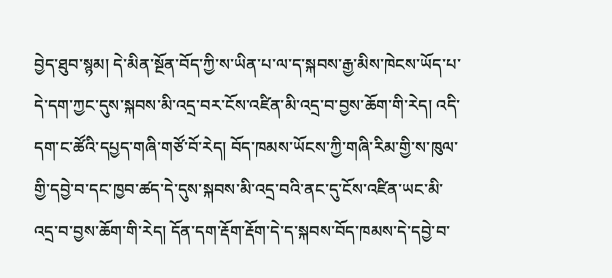བྱེད་ཐུབ་སྙམ། དེ་མིན་སྔོན་བོད་ཀྱི་ས་ཡིན་པ་ལ་ད་སྐབས་རྒྱ་མིས་ཁེངས་ཡོད་པ་དེ་དག་ཀྱང་དུས་སྐབས་མི་འདྲ་བར་ངོས་འཛིན་མི་འདྲ་བ་བྱས་ཆོག་གི་རེད། འདི་དག་ང་ཚོའི་དཔྱད་གཞི་གཙོ་བོ་རེད། བོད་ཁམས་ཡོངས་ཀྱི་གཞི་རིམ་གྱི་ས་ཁུལ་གྱི་དབྱེ་བ་དང་ཁྱབ་ཚད་དེ་དུས་སྐབས་མི་འདྲ་བའི་ནང་དུ་ངོས་འཛིན་ཡང་མི་འདྲ་བ་བྱས་ཆོག་གི་རེད། དོན་དག་རྡོག་རྡོག་དེ་ད་སྐབས་བོད་ཁམས་དེ་དབྱེ་བ་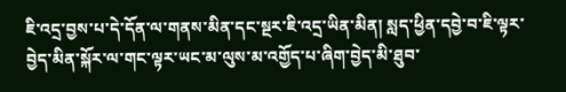ཇི་འདྲ་བྱས་པ་དེ་དོན་ལ་གནས་མིན་དང་སྔར་ཇི་འདྲ་ཡིན་མིན། སླད་ཕྱིན་དབྱེ་བ་ཇི་ལྟར་བྱེད་མིན་སྐོར་ལ་གང་ལྟར་ཡང་མ་ལུས་མ་འགྱོད་པ་ཞིག་བྱེད་མི་ཐུབ་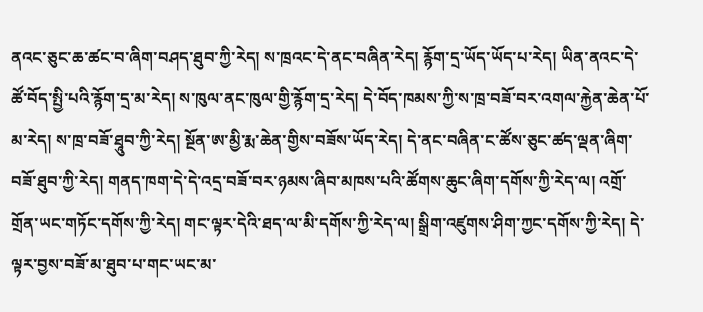ནའང་ཅུང་ཆ་ཚང་བ་ཞིག་བཤད་ཐུབ་ཀྱི་རེད། ས་ཁྲའང་དེ་ནང་བཞིན་རེད། རྙོག་དྲ་ཡོད་ཡོད་པ་རེད། ཡིན་ནའང་དེ་ཚོ་བོད་སྤྱི་པའི་རྙོག་དྲ་མ་རེད། ས་ཁུལ་ནང་ཁུལ་གྱི་རྙོག་དྲ་རེད། དེ་བོད་ཁམས་ཀྱི་ས་ཁྲ་བཟོ་བར་འགལ་རྐྱེན་ཆེན་པོ་མ་རེད། ས་ཁྲ་བཟོ་ཐཱུབ་ཀྱི་རེད། སྔོན་ཨ་མྱི་རྨ་ཆེན་གྱིས་བཟོས་ཡོད་རེད། དེ་ནང་བཞིན་ང་ཚོས་ཅུང་ཚད་ལྡན་ཞིག་བཟོ་ཐུབ་ཀྱི་རེད། གནད་ཁག་དེ་དེ་འདྲ་བཟོ་བར་ཉམས་ཞིབ་མཁས་པའི་ཚོགས་ཆུང་ཞིག་དགོས་ཀྱི་རེད་ལ། འགྲོ་གྲོན་ཡང་གཏོང་དགོས་ཀྱི་རེད། གང་ལྟར་དེའི་ཐད་ལ་མི་དགོས་ཀྱི་རེད་ལ། སྒྲིག་འཛུགས་ཤིག་ཀྱང་དགོས་ཀྱི་རེད། དེ་ལྟར་བྱས་བཟོ་མ་ཐུབ་པ་གང་ཡང་མ་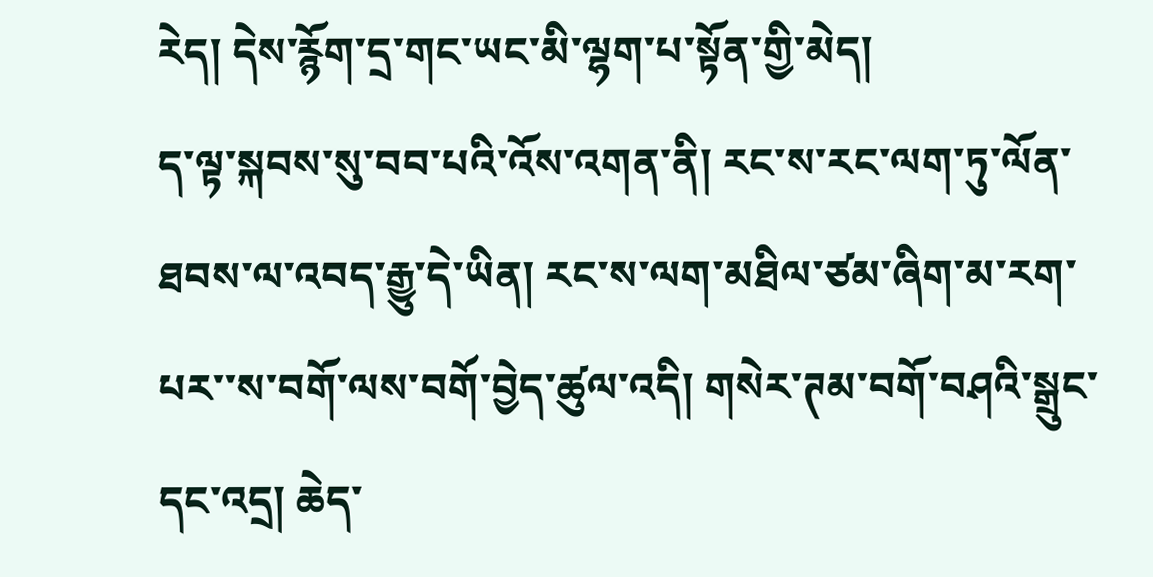རེད། དེས་རྙོག་དྲ་གང་ཡང་མི་ལྷག་པ་སྟོན་གྱི་མེད།
ད་ལྟ་སྐབས་སུ་བབ་པའི་འོས་འགན་ནི། རང་ས་རང་ལག་ཏུ་ལོན་ཐབས་ལ་འབད་རྒྱུ་དེ་ཡིན། རང་ས་ལག་མཐིལ་ཙམ་ཞིག་མ་རག་པར་་ས་བགོ་ལས་བགོ་བྱེད་ཚུལ་འདི། གསེར་ཊམ་བགོ་བཤའི་སྒྲུང་དང་འདྲ། ཆེད་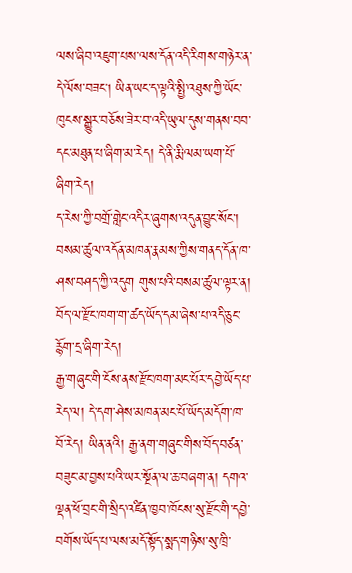ལས་ཞིབ་འཇུག་པས་ལས་དོན་འདི་རིགས་གཉེར་ན་དེ་ལོས་བཟང། ཡིན་ཡང་ད་ལྟའི་སྤྱི་འཐུས་ཀྱི་ཡོང་ཁུངས་སྒྱུར་བཅོས་ཟེར་བ་འདི་ཡུལ་དུས་གནས་བབ་དང་མཐུན་པ་ཞིག་མ་རེད། དེ་ནི་རྨི་ལམ་ཡག་པོ་ཞིག་རེད།
ད་རེས་ཀྱི་བགྲོ་གླེང་འདིར་ཞུགས་འདུན་བྱུང་སོང་། བསམ་ཚུལ་འདོན་མཁན་རྣམས་ཀྱིས་གནད་དོན་ཁ་ཤས་བཤད་ཀྱི་འདུག གུས་པའི་བསམ་ཚུལ་ལྟར་ན། བོད་ལ་རྫོང་ཁག་ག་ཚད་ཡོད་དམ་ཞེས་པ་འདི་ཅུང་རྙོག་དྲ་ཞིག་རེད།
རྒྱ་གཞུང་གི་ངོས་ནས་རྫོང་ཁག་མང་པོར་དབྱེ་ཡོད་པ་རེད་ལ། དེ་དག་ཤེས་མཁན་མང་པོ་ཡོད་མདོག་ཁ་བོ་རེད། ཡིན་ནའི། རྒྱ་ནག་གཞུང་གིས་བོད་བཙན་བཟུང་མ་བྱས་པའི་ཡར་སྔོན་ལ་ཆ་བཞག་ན། དགའ་ལྡན་ཕོ་བྲང་གི་སྲིད་འཛིན་ཁྱབ་ཁོངས་སུ་རྫོང་གི་དབྱེ་བགོས་ཡོད་པ་ལས་མདོ་སྟོད་སྨད་གཉིས་སུ་ཁྲི་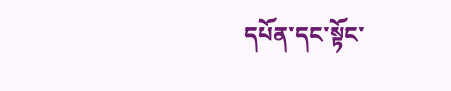དཔོན་དང་སྟོང་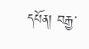དཔོན། བརྒྱ་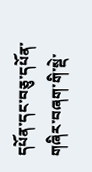དཔོན་དང་བཅུ་དཔོན་གཞིར་བཞག་གི་སྡེ་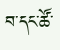བ་དང་ཚོ་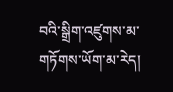བའི་སྒྲིག་འཛུགས་མ་གཏོགས་ཡོག་མ་རེད།